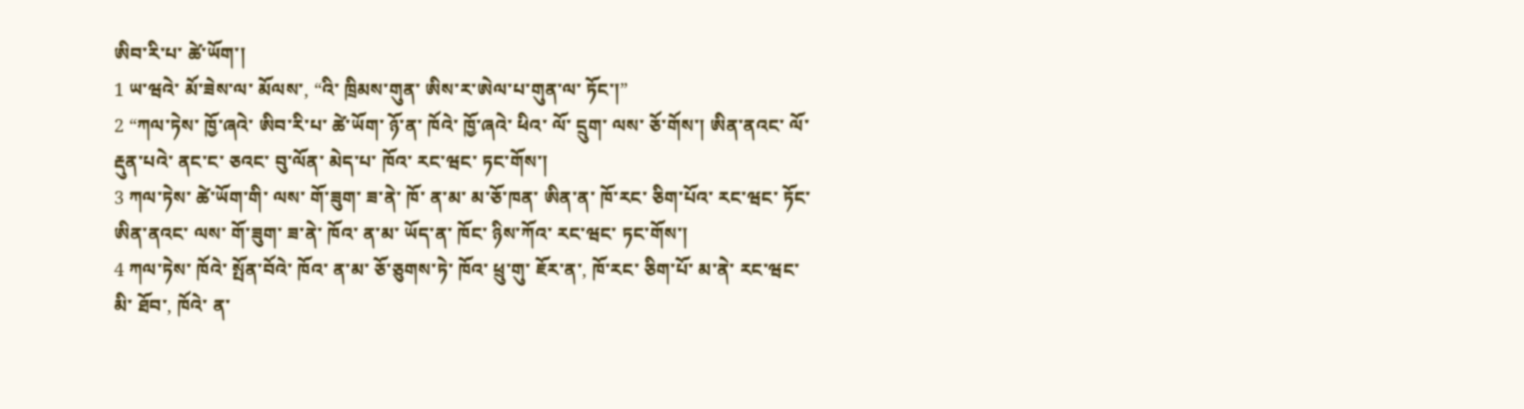ཨིབ་རི་པ་ ཚེ་ཡོག་།
1 ཡ་ཝའེ་ མོ་ཟེས་ལ་ མོལས་, “འི་ ཁྲིམས་གུན་ ཨིས་ར་ཨེལ་པ་གུན་ལ་ ཏོང་།”
2 “ཀལ་ཏེས་ ཁྱོ་ཞའེ་ ཨིབ་རི་པ་ ཚེ་ཡོག་ ཉོ་ན་ ཁོའེ་ ཁྱོ་ཞའེ་ ཕིའ་ ལོ་ དྲུག་ ལས་ ཅོ་གོས་། ཨིན་ནའང་ ལོ་ རྡུན་པའེ་ ནང་ང་ ཅའང་ བུ་ལོན་ མེད་པ་ ཁོའ་ རང་ཝང་ ཏང་གོས་།
3 ཀལ་ཏེས་ ཚེ་ཡོག་གི་ ལས་ གོ་ཟུག་ ཟ་ནེ་ ཁོ་ ན་མ་ མ་ཅོ་ཁན་ ཨིན་ན་ ཁོ་རང་ ཅིག་པོའ་ རང་ཝང་ ཏོང་ ཨིན་ནའང་ ལས་ གོ་ཟུག་ ཟ་ནེ་ ཁོའ་ ན་མ་ ཡོད་ན་ ཁོང་ ཉིས་ཀོའ་ རང་ཝང་ ཏང་གོས་།
4 ཀལ་ཏེས་ ཁོའེ་ སྤོན་བོའེ་ ཁོའ་ ན་མ་ ཅོ་ཅུགས་ཏེ་ ཁོའ་ ཕྲུ་གུ་ ཇོར་ན་, ཁོ་རང་ ཅིག་པོ་ མ་ནེ་ རང་ཝང་ མི་ ཐོབ་, ཁོའེ་ ན་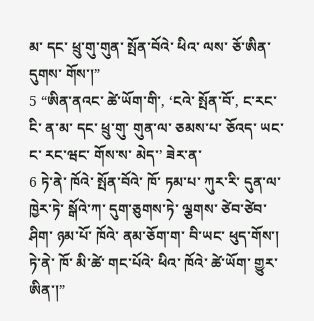མ་ དང་ ཕྲུ་གུ་གུན་ སྤོན་བོའེ་ ཕིའ་ ལས་ ཅོ་ཨིན་ དུགས་ གོས་།”
5 “ཨིན་ནའང་ ཚེ་ཡོག་གི་, ‘ངའེ་ སྤོན་བོ་, ང་རང་ངི་ ན་མ་ དང་ ཕྲུ་གུ་ གུན་ལ་ ཅམས་པ་ ཅོའད་ ཡང་ ང་ རང་ཝང་ གོས་ས་ མེད་’ ཟེར་ན་
6 ཏེ་ནེ་ ཁོའེ་ སྤོན་བོའེ་ ཁོ་ ཏམ་པ་ ཀུར་རི་ དུན་ལ་ ཁྱེར་ཏེ་ སྒོའེ་ཀ་ དུག་ཅུགས་ཏེ་ ལྕགས་ ཙེབ་ཙེབ་ ཤིག་ ཉམ་པོ་ ཁོའེ་ ནམ་ཅོག་ག་ བི་ཡང་ ཕུད་གོས་། ཏེ་ནེ་ ཁོ་ མི་ཚེ་ གང་པོའེ་ ཕིའ་ ཁོའེ་ ཚེ་ཡོག་ གྱུར་ཨིན་།”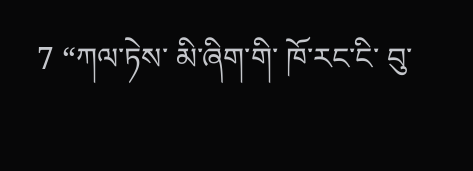7 “ཀལ་ཏེས་ མི་ཞིག་གི་ ཁོ་རང་ངི་ བུ་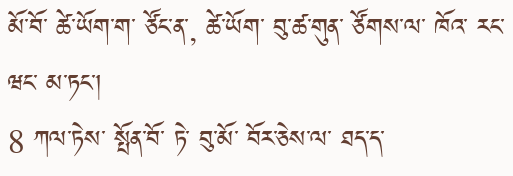མོ་བོ་ ཚེ་ཡོག་ག་ ཙོང་ན་, ཚེ་ཡོག་ བུ་ཚ་གུན་ ཙོགས་ལ་ ཁོའ་ རང་ཝང་ མ་ཏང་།
8 ཀལ་ཏེས་ སྤོན་བོ་ ཏེ་ བུ་མོ་ བོར་ཅེས་ལ་ ཐད་ད་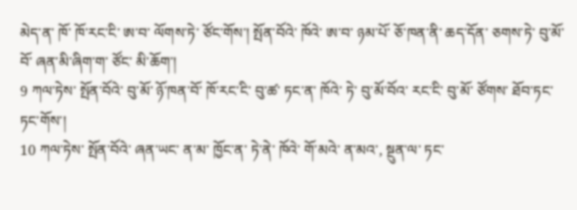མེད་ན་ ཁོ་ ཁོ་རང་ངི་ ཨ་བ་ ལོགས་ཏེ་ ཙོང་གོས་། སྤོན་བོའེ་ ཁོའེ་ ཨ་བ་ ཉམ་པོ་ ཅོ་ཁན་ནི་ ཆད་དོན་ ཅགས་ཏེ་ བུ་མོ་བོ་ ཞན་མི་ཞིག་ག་ ཙོང་ མི་ཆོག་།
9 ཀལ་ཏེས་ སྤོན་བོའེ་ བུ་མོ་ ཉོ་ཁན་བོ་ ཁོ་རང་ངི་ བུ་ཚ་ ཏང་ན་ ཁོའེ་ ཏེ་ བུ་མོ་བོའ་ རང་ངི་ བུ་མོ་ ཙོགས་ ཐོབ་ཏང་ ཏང་གོས་།
10 ཀལ་ཏེས་ སྤོན་བོའེ་ ཞན་ཡང་ ན་མ་ ཁྱོང་ན་ ཏེ་ནེ་ ཁོའེ་ གོ་མའེ་ ན་མའ་, སྔུན་ལ་ ཏང་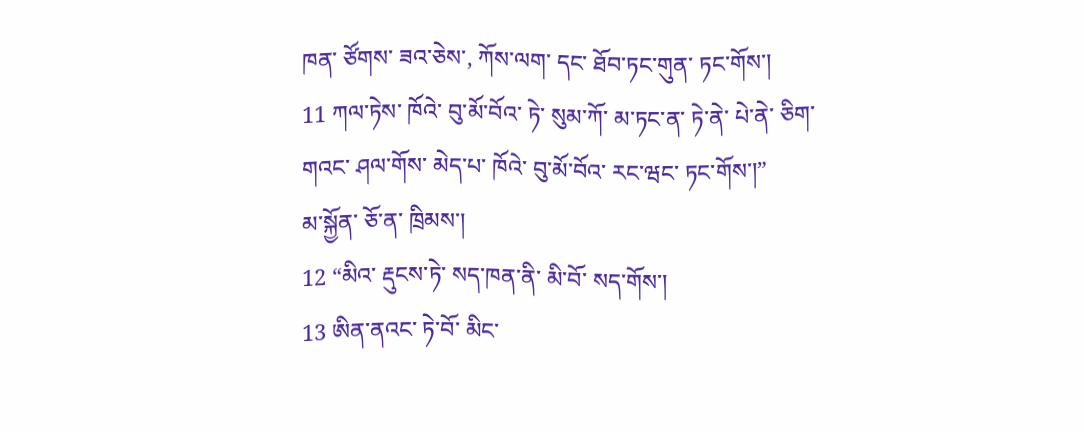ཁན་ ཙོགས་ ཟའ་ཅེས་, ཀོས་ལག་ དང་ ཐོབ་ཏང་གུན་ ཏང་གོས་།
11 ཀལ་ཏེས་ ཁོའེ་ བུ་མོ་བོའ་ ཏེ་ སུམ་ཀོ་ མ་ཏང་ན་ ཏེ་ནེ་ པེ་ནེ་ ཅིག་གའང་ ཤལ་གོས་ མེད་པ་ ཁོའེ་ བུ་མོ་བོའ་ རང་ཝང་ ཏང་གོས་།”
མ་སྐྱོན་ ཅོ་ན་ ཁྲིམས་།
12 “མིའ་ རྡུངས་ཏེ་ སད་ཁན་ནི་ མི་བོ་ སད་གོས་།
13 ཨིན་ནའང་ ཏེ་བོ་ མིང་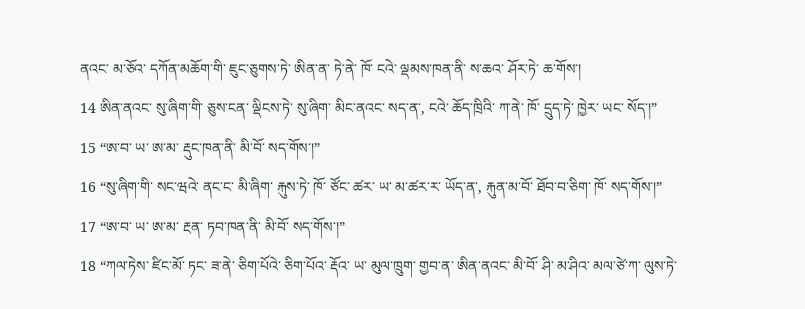ནའང་ མ་ཅོའ་ དཀོན་མཆོག་གི་ ཇུང་ཅུགས་ཏེ་ ཨིན་ན་ ཏེ་ནེ་ ཁོ་ ངའེ་ ལྡམས་ཁན་ནི་ ས་ཆའ་ ཤོར་ཏེ་ ཆ་གོས་།
14 ཨིན་ནའང་ སུ་ཞིག་གི་ ཅུས་ངན་ ལྡིངས་ཏེ་ སུ་ཞིག་ མིང་ནའང་ སད་ན་, ངའེ་ ཆོད་ཁྲིའི་ ཀ་ནེ་ ཁོ་ དྲུད་ཏེ་ ཁྱེར་ ཡང་ སོད་།”
15 “ཨ་བ་ ཡ་ ཨ་མ་ རྡུང་ཁན་ནི་ མི་བོ་ སད་གོས་།”
16 “སུ་ཞིག་གི་ སང་ཝའེ་ ནང་ང་ མི་ཞིག་ རྐུས་ཏེ་ ཁོ་ ཙོང་ ཚར་ ཡ་ མ་ཚར་ར་ ཡོད་ན་, རྐུན་མ་བོ་ ཐོབ་བ་ཅིག་ ཁོ་ སད་གོས་།”
17 “ཨ་བ་ ཡ་ ཨ་མ་ རྔན་ ཏབ་ཁན་ནི་ མི་བོ་ སད་གོས་།”
18 “ཀལ་ཏེས་ ཛིང་མོ་ ཏང་ ཟ་ནེ་ ཅིག་པོའེ་ ཅིག་པོའ་ རྡོའ་ ཡ་ མུལ་ཁྲུག་ གྱབ་ན་ ཨིན་ནའང་ མི་བོ་ ཤི་ མ་ཤིའ་ མལ་ཙེ་ཀ་ ལུས་ཏེ་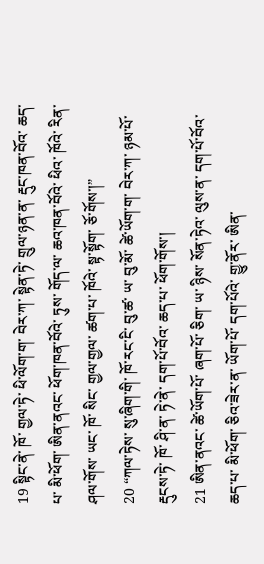19 སྟིང་ནེ་ ཁོ་ གྱལ་ཏེ་ ཕི་ལོག་ག་ བེར་ཀ་ སྟེན་ཏེ་ གྲུལ་ཉན་ན་ རྡུང་ཁན་བོའ་ ཆད་པ་ མི་ཕོག་ ཨིན་ནའང་ ཕོག་ཁན་བོའེ་ ཏུས་ གོད་ལ་ ཆའ་ཁན་བོའེ་ ཕིའ་ ཁོའེ་ རིན་ ཤལ་གོས་ ཡང་ ཁོ་ སིང་ གྱལ་གྱལ་ ཚག་པ་ ཁོའེ་ སྟ་སྟོག་ ཅོ་གོས་།”
20 “ཀལ་ཏེས་ སུ་ཞིག་གི་ ཁོ་རང་ངི་ བུ་ཚ་ ཡ་ བུ་མོ་ ཚེ་ཡོག་ག་ བེར་ཀ་ ཉམ་པོ་ རྡུངས་ཏེ་ ཁོ་ ཤི་ན་ ཏེ་ནེ་ དག་པོ་བོའ་ ཆད་པ་ ཕོག་གོས་།
21 ཨིན་ནའང་ ཚེ་ཡོག་པོ་ ཞག་པོ་ ཅིག་ ཡ་ ཉིས་ སོན་ཏེའ་ ལུས་ན་ དག་པོ་བོའ་ ཆད་པ་ མི་ཕོག་ ཅིའ་ཟེར་ན་ ཡོག་པོ་ དག་པོའེ་ གྱུ་ནོར་ ཨིན་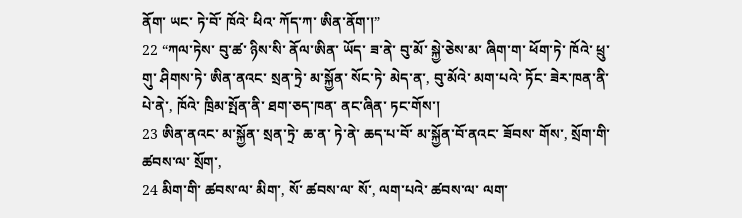ནོག་ ཡང་ ཏེ་བོ་ ཁོའེ་ ཕིའ་ ཀོད་ཀ་ ཨིན་ནོག་།”
22 “ཀལ་ཏེས་ བུ་ཚ་ ཉིས་སི་ ནོལ་ཨིན་ ཡོད་ ཟ་ནེ་ བུ་མོ་ སྐྱེ་ཅེས་མ་ ཞིག་ག་ ཕོག་ཏེ་ ཁོའེ་ ཕྲུ་གུ་ ཤིགས་ཏེ་ ཨིན་ནའང་ སྲན་ཏྲེ་ མ་སྐྱོན་ སོང་ཏེ་ མེད་ན་, བུ་མོའེ་ མག་པའེ་ ཏོང་ ཟེར་ཁན་ནི་ པེ་ནེ་, ཁོའེ་ ཁྲིམ་སྤོན་ནི་ ཐག་ཅད་ཁན་ ནང་ཞིན་ ཏང་གོས་།
23 ཨིན་ནའང་ མ་སྐྱོན་ སྲན་ཏྲེ་ ཆ་ན་ ཏེ་ནེ་ ཆད་པ་བོ་ མ་སྐྱོན་བོ་ནའང་ ཟོབས་ གོས་, སྲོག་གི་ ཚབས་ལ་ སྲོག་,
24 མིག་གི་ ཚབས་ལ་ མིག་, སོ་ ཚབས་ལ་ སོ་, ལག་པའེ་ ཚབས་ལ་ ལག་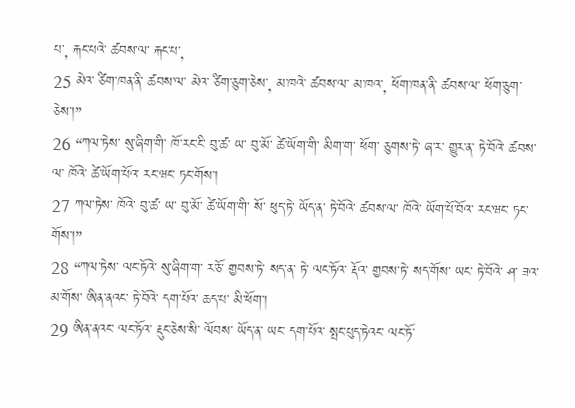པ་, རྐང་པའེ་ ཚབས་ལ་ རྐང་པ་,
25 མེའ་ ཙིག་ཁན་ནི་ ཚབས་ལ་ མེའ་ ཙིག་ཅུག་ཅེས་, མ་ཁའེ་ ཚབས་ལ་ མ་ཁའ་, ཕོག་ཁན་ནི་ ཚབས་ལ་ ཕོག་ཅུག་ཅེས་།”
26 “ཀལ་ཏེས་ སུ་ཞིག་གི་ ཁོ་རང་ངི་ བུ་ཚ་ ཡ་ བུ་མོ་ ཚེ་ཡོག་གི་ མིག་ག་ ཕོག་ ཅུགས་ཏེ་ ཞ་ར་ གྱུར་ན་ ཏེ་བོའེ་ ཚབས་ལ་ ཁོའེ་ ཚེ་ཡོག་པོའ་ རང་ཝང་ ཏང་གོས་།
27 ཀལ་ཏེས་ ཁོའེ་ བུ་ཚ་ ཡ་ བུ་མོ་ ཚེ་ཡོག་གི་ སོ་ ཕུད་ཏེ་ ཡོད་ན་ ཏེ་བོའེ་ ཚབས་ལ་ ཁོའེ་ ཡོག་པོ་བོའ་ རང་ཝང་ ཏང་གོས་།”
28 “ཀལ་ཏེས་ ལང་ཏོའེ་ སུ་ཞིག་ག་ ར་ཅོ་ གྱབས་ཏེ་ སད་ན་ ཏེ་ ལང་ཏོའ་ རྡོའ་ གྱབས་ཏེ་ སད་གོས་ ཡང་ ཏེ་བོའེ་ ཤ་ ཟའ་ མ་གོས་ ཨིན་ནའང་ ཏེ་བོའེ་ དག་པོའ་ ཆད་པ་ མི་ཕོག་།
29 ཨིན་ནའང་ ལང་ཏོའ་ རྡུང་ཅེས་སི་ ལོབས་ ཡོད་ན་ ཡང་ དག་པོའ་ སྤང་པུད་ཏེའང་ ལང་ཏོ་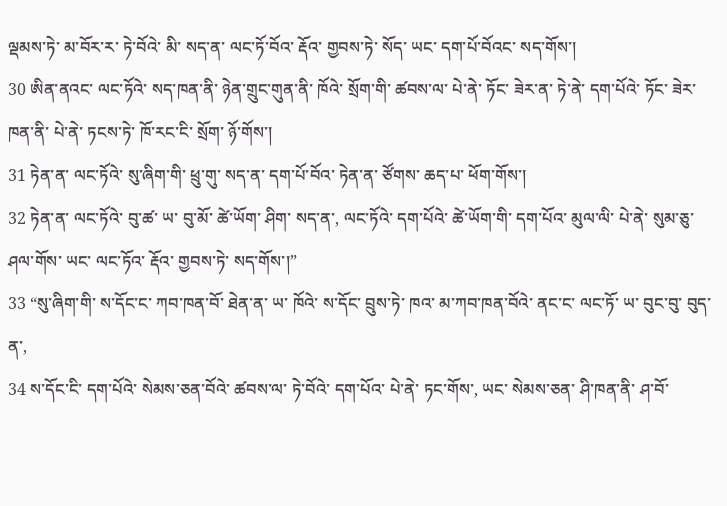ལྡམས་ཏེ་ མ་བོར་ར་ ཏེ་བོའེ་ མི་ སད་ན་ ལང་ཏོ་བོའ་ རྡོའ་ གྱབས་ཏེ་ སོད་ ཡང་ དག་པོ་བོའང་ སད་གོས་།
30 ཨིན་ནའང་ ལང་ཏོའེ་ སད་ཁན་ནི་ ཉེན་གྲུང་གུན་ནི་ ཁོའེ་ སྲོག་གི་ ཚབས་ལ་ པེ་ནེ་ ཏོང་ ཟེར་ན་ ཏེ་ནེ་ དག་པོའེ་ ཏོང་ ཟེར་ཁན་ནི་ པེ་ནེ་ ཏངས་ཏེ་ ཁོ་རང་ངི་ སྲོག་ ཉོ་གོས་།
31 ཏེན་ན་ ལང་ཏོའེ་ སུ་ཞིག་གི་ ཕྲུ་གུ་ སད་ན་ དག་པོ་བོའ་ ཏེན་ན་ ཙོགས་ ཆད་པ་ ཕོག་གོས་།
32 ཏེན་ན་ ལང་ཏོའེ་ བུ་ཚ་ ཡ་ བུ་མོ་ ཚེ་ཡོག་ ཤིག་ སད་ན་, ལང་ཏོའེ་ དག་པོའེ་ ཚེ་ཡོག་གི་ དག་པོའ་ མུལ་ལི་ པེ་ནེ་ སུམ་ཅུ་ ཤལ་གོས་ ཡང་ ལང་ཏོའ་ རྡོའ་ གྱབས་ཏེ་ སད་གོས་།”
33 “སུ་ཞིག་གི་ ས་དོང་ང་ ཀབ་ཁན་བོ་ ཐེན་ན་ ཡ་ ཁོའེ་ ས་དོང་ བྲུས་ཏེ་ ཁའ་ མ་ཀབ་ཁན་བོའེ་ ནང་ང་ ལང་ཏོ་ ཡ་ བུང་བུ་ བུད་ན་,
34 ས་དོང་ངི་ དག་པོའེ་ སེམས་ཅན་བོའེ་ ཚབས་ལ་ ཏེ་བོའེ་ དག་པོའ་ པེ་ནེ་ ཏང་གོས་, ཡང་ སེམས་ཅན་ ཤི་ཁན་ནི་ ཤ་བོ་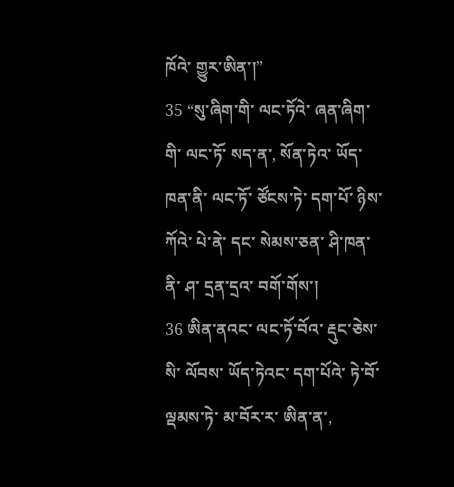ཁོའེ་ གྱུར་ཨིན་།”
35 “སུ་ཞིག་གི་ ལང་ཏོའེ་ ཞན་ཞིག་གི་ ལང་ཏོ་ སད་ན་, སོན་ཏེའ་ ཡོད་ཁན་ནི་ ལང་ཏོ་ ཙོངས་ཏེ་ དག་པོ་ ཉིས་ཀོའེ་ པེ་ནེ་ དང་ སེམས་ཅན་ ཤི་ཁན་ནི་ ཤ་ དྲན་དྲའ་ བགོ་གོས་།
36 ཨིན་ནའང་ ལང་ཏོ་བོའ་ རྡུང་ཅེས་སི་ ལོབས་ ཡོད་ཏེའང་ དག་པོའེ་ ཏེ་བོ་ ལྡམས་ཏེ་ མ་བོར་ར་ ཨིན་ན་,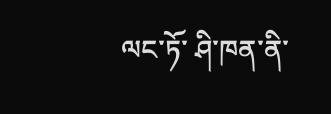ལང་ཏོ་ ཤི་ཁན་ནི་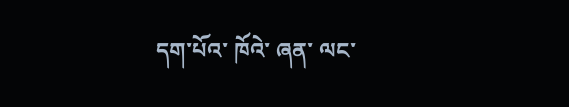དག་པོའ་ ཁོའེ་ ཞན་ ལང་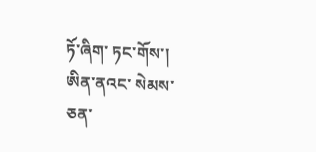ཏོ་ཞིག་ ཏང་གོས་། ཨིན་ནའང་ སེམས་ཅན་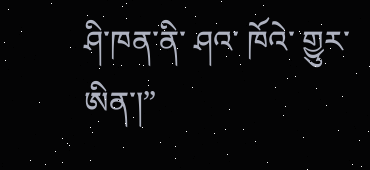ཤི་ཁན་ནི་ ཤའ་ ཁོའེ་ གྱུར་ཨིན་།”